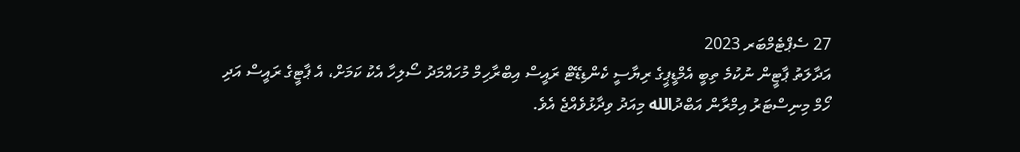27 ސެޕްޓެމްބަރ 2023
އަދާލަތު ޕާޓީން ނުކުމެ ތިބީ އެމްޑީޕީގެ ރިޔާސީ ކެންޑިޑޭޓް ރައީސް އިބްރާހިމް މުހައްމަދު ސޯލިހާ އެކު ކަމަށް، އެ ޕާޓީގެ ރައީސް އަދި ހޯމް މިނިސްޓަރު އިމްރާން އަބްދުالله މިއަދު ވިދާޅުވެއްޖެ އެވެ.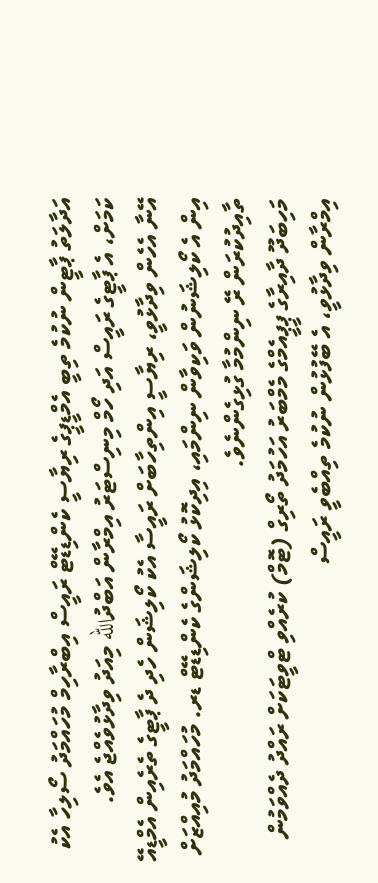އަދާލަތު ޕާޓީން ނުކުމެ ތިބީ އެމްޑީޕީގެ ރިޔާސީ ކެންޑިޑޭޓް ރައީސް އިބްރާހިމް މުހައްމަދު ސޯލިހާ އެކު ކަމަށް، އެ ޕާޓީގެ ރައީސް އަދި ހޯމް މިނިސްޓަރު އިމްރާން އަބްދުالله މިއަދު ވިދާޅުވެއްޖެ އެވެ.
އޭނާ އެހެން ވިދާޅުވީ، ރިޔާސީ އިންތިހާބަށް ރައީސާ އެކު ކޯލިޝަން ހެދި ދެ ޕާޓީގެ ތެރެއިން އެމްޑީއޭ އިން އެ ކޯލިޝަނުން ވަކިވާން ނިންމައި، އިދިކޮޅު ކޯލިޝަންގެ ކެންޑިޑޭޓް ޑރ. މުހައްމަދު މުއިއްޒަށް ތާއިދުކުރަން ރޭ ނިންމުމާ ގުޅިގެންނެވެ.
މަހިބަދޫ ދާއިރާގެ ޕީޕީއެމްގެ މެމްބަރު އަހުމަދު ތޯރިގް (ޓޮމް) ކުރެއްވި ޓްވީޓަކަށް ރައްދު ދެއްވަމުން އިމްރާން ވިދާޅުވީ، އެ ބޭފުޅުން ނުކުމެ ތިއްބެވީ ރައީސް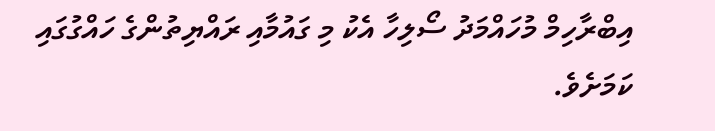އިބްރާހިމް މުހައްމަދު ސޯލިހާ އެކު މި ގައުމާއި ރައްޔިތުންގެ ހައްގުގައި ކަމަށެވެ.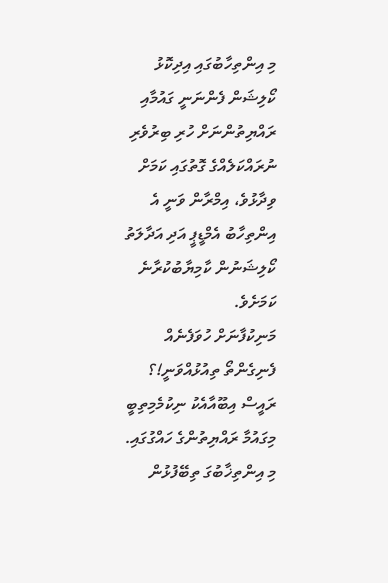މި އިންތިހާބުގައި އިދިކޮޅު ކޯލިޝަން ފެންނަނީ ގައުމާއި ރައްޔިތުންނަށް ހުރި ބިރުވެރި ނުރައްކަލެއްގެ ގޮތުގައި ކަމަށް ވިދާޅުވެ، އިމްރާން ވަނީ އެ އިންތިހާބު އެމްޑީޕީ އަދި އަދާލަތު ކޯލިޝަނުން ކާމިޔާބުކުރާނެ ކަމަށެވެ.
މަނިކުފާނަށް ހުވަފެނެއް ފެނިގެންތޯ ތިއުޅުއްވަނީ!؟
ރައީސް އިބޫއާއެކު ނިކުމެމިތިބީ މިގައުމާ ރައްޔިތުންގެ ހައްގުގައި.
މި އިންތިޚާބުގަ ތިބޭފުޅުން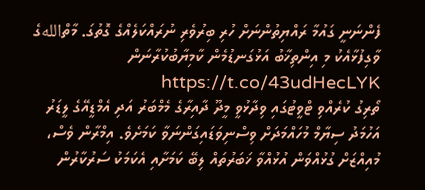ފެންނަނީ ގައުމާ ރައްޔިތުންނަށް ހުރި ބިރުވެރި ނުރައްކަލެއްގެ ގޮތުގަ. މާތްاللهގެ ވާގިފުޅާއެކު މި އިންތިޚާބު އަޅުގަނޑުމެން ކާމިޔާބުކުރާނަން https://t.co/43udHecLYK
ތޯރިގު ކުރެއްވި ޓްވީޓުގައި ވިދާޅުވީ މީދޫ ދާއިރާގެ މެމްބަރު އަދި އެމްޑީއޭގެ ލީޑަރު އަހުމަދު ސިޔާމް މުހައްމަދަށް ވިސްނިވަޑައިގަންނަވާ ކަމަށެވެ. އިމްރާން ވެސް، މުއިއްޒަށް ގުޅުއްވަން އުޅުއްވާ ޚަބަރުތައް ލިބޭ ކަމަށާއި އެކަމަކު ސަރުކާރުން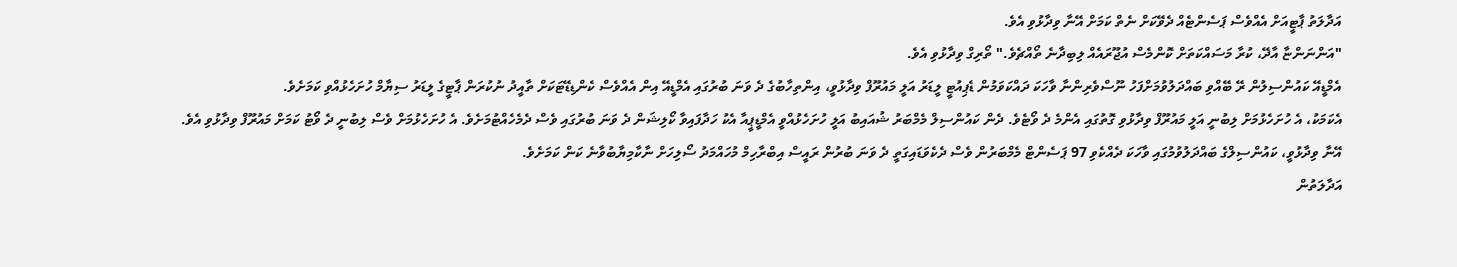އަދާލަތު ޕާޓީއަށް އެއްވެސް ޕަސެންޓެއް ދެވޭކަށް ނެތް ކަމަށް އޭނާ ވިދާޅުވި އެވެ.
"އަންނަންޏާ އާދޭ، ކުރާ މަސައްކަތަށް ކޮންމެސް އުޖޫރައެއް ލިބިދާނެ ތޯއްޗެވެ." ތޯރިގް ވިދާޅުވި އެވެ.
އެމްޑީއޭ ކައުންސިލުން ރޭ ބޭއްވި ބައްދަލުވުމަށްފަހު ނޫސްވެރިންނާ ވާހަކަ ދައްކަވަމުން ޑެޕިއުޓީ ލީޑަރު އަލީ މައުރޫފް ވިދާޅުވީ، އިންތިހާބުގެ ދެ ވަނަ ބުރުގައި އެމްޑީއޭ އިން އެއްވެސް ކެންޑިޑޭޓަކަށް ތާއީދު ނުކުރަން ޕާޓީގެ ލީޑަރު ސިޔާމް ހުށަހެޅުއްވި ކަމަށެވެ.
އެކަމަކު، އެ ހުށަހެޅުމަށް ލިބުނީ އަލީ މައުރޫފް ވިދާޅުވި ގޮތުގައި އެންމެ ދެ ވޯޓެވެ. ދެން ކައުންސިލް މެމްބަރު ޝުއައިބު އަލީ ހުށަހެޅުއްވީ އެމްޑީޕީއާ އެކު ހަދާފައިވާ ކޯލިޝަން ދެ ވަނަ ބުރުގައި ވެސް ދެމެހެއްޓުމަށެވެ. އެ ހުށަހެޅުމަށް ވެސް ލިބުނީ ދެ ވޯޓު ކަމަށް މައުރޫފް ވިދާޅުވި އެވެ.
އޭނާ ވިދާޅުވީ، ކައުންސިލްގެ ބައްދަލުވުމުގައި ވާހަކަ ދެއްކެވި 97 ޕަސެންޓް މެމްބަރުން ވެސް ދެކެވަޑައިގަތީ ދެ ވަނަ ބުރުން ރައީސް އިބްރާހިމް މުހައްމަދު ސޯލިހަށް ނާކާމިޔާބުވާނެ ކަން ކަމަށެވެ.
އަދާލަތުން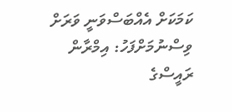ކަމަކަށް އެއްބަސްވަނީ ވަރަށް ވިސްނުމަށްފަހު: އިމްރާން
ރައީސްގެ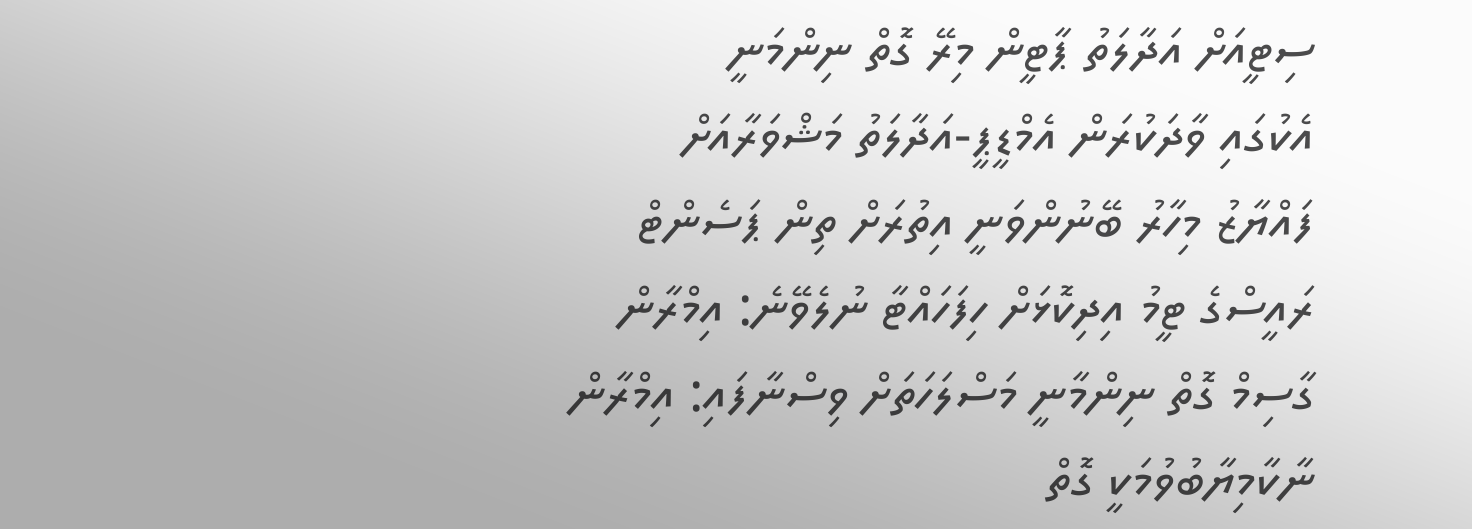ސިޓީއަށް އަދާލަތު ޕާޓީން މިރޭ ގޮތް ނިންމަނީ
އެކުގައި ވާދަކުރަން އެމްޑީޕީ-އަދާލަތު މަޝްވަރާއަށް
ފައްޔާޒު މިހާރު ބޭނުންވަނީ އިތުރަށް ތިން ޕަސެންޓް
ރައީސްގެ ޓީމު އިދިކޮޅަށް ހިފަހައްޓާ ނުލެވޭނެ: އިމްރާން
ގާސިމް ގޮތް ނިންމާނީ މަސްލަހަތަށް ވިސްނާފައި: އިމްރާން
ނާކާމިޔާބުވުމަކީ ގޮތް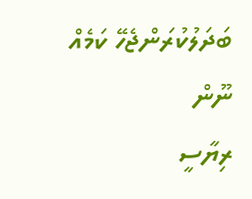ބަދަލުކުރަންޖެހޭ ކަމެއް ނޫން
ރިޔާސީ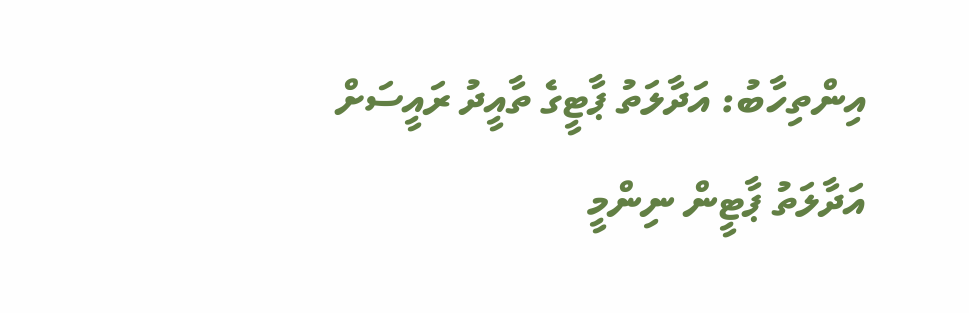އިންތިހާބު: އަދާލަތު ޕާޓީގެ ތާއީދު ރައީސަށް
އަދާލަތު ޕާޓީން ނިންމީ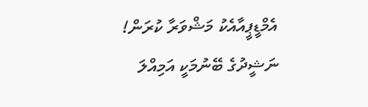އެމްޑީޕީއާއެކު މަޝްވަރާ ކުރަން!
ނަޝީދުގެ ބޭނުމަކީ އަމިއްލަ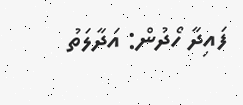ފައިދާ ހޯދުން: އަދާލަތު